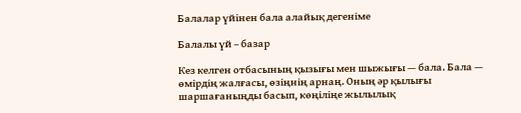Балалар үйінен бала алайық дегеніме

Балалы үй – базар

Кез келген отбасының қызығы мен шыжығы — бала. Бала — өмірдің жалғасы, өзіңнің арнаң. Оның әр қылығы шаршағаныңды басып, көңіліңе жылылық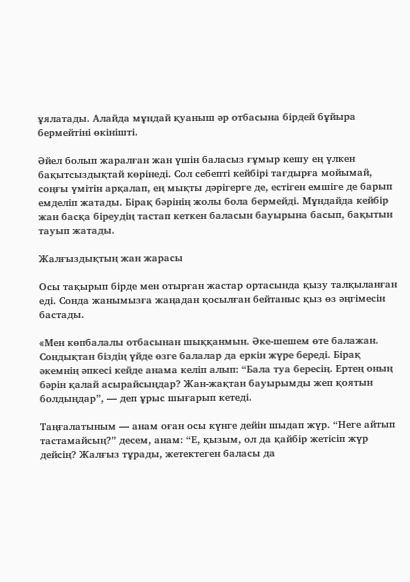ұялатады. Алайда мұндай қуаныш әр отбасына бірдей бұйыра бермейтіні өкінішті.

Әйел болып жаралған жан үшін баласыз ғұмыр кешу ең үлкен бақытсыздықтай көрінеді. Сол себепті кейбірі тағдырға мойымай, соңғы үмітін арқалап, ең мықты дәрігерге де, естіген емшіге де барып емделіп жатады. Бірақ бәрінің жолы бола бермейді. Мұндайда кейбір жан басқа біреудің тастап кеткен баласын бауырына басып, бақытын тауып жатады.

Жалғыздықтың жан жарасы

Осы тақырып бірде мен отырған жастар ортасында қызу талқыланған еді. Сонда жанымызға жаңадан қосылған бейтаныс қыз өз әңгімесін бастады.

«Мен көпбалалы отбасынан шыққанмын. Әке-шешем өте балажан. Сондықтан біздің үйде өзге балалар да еркін жүре береді. Бірақ әкемнің әпкесі кейде анама келіп алып: “Бала туа бересің. Ертең оның бәрін қалай асырайсыңдар? Жан-жақтан бауырымды жеп қоятын болдыңдар”, — деп ұрыс шығарып кетеді.

Таңғалатыным — анам оған осы күнге дейін шыдап жүр. “Неге айтып тастамайсың?” десем, анам: “Е, қызым, ол да қайбір жетісіп жүр дейсің? Жалғыз тұрады, жетектеген баласы да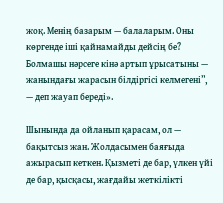жоқ. Менің базарым — балаларым. Оны көргенде іші қайнамайды дейсің бе? Болмашы нәрсеге кінә артып ұрысатыны — жанындағы жарасын білдіргісі келмегені”, — деп жауап береді».

Шынында да ойланып қарасам, ол — бақытсыз жан. Жолдасымен баяғыда ажырасып кеткен. Қызметі де бар, үлкен үйі де бар, қысқасы, жағдайы жеткілікті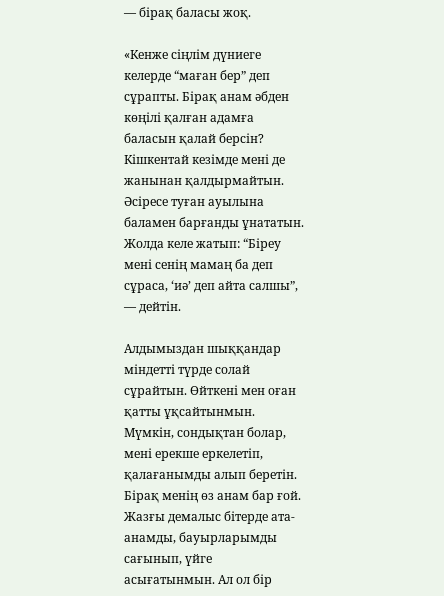— бірақ баласы жоқ.

«Кенже сіңлім дүниеге келерде “маған бер” деп сұрапты. Бірақ анам әбден көңілі қалған адамға баласын қалай берсін? Кішкентай кезімде мені де жанынан қалдырмайтын. Әсіресе туған ауылына баламен барғанды ұнататын. Жолда келе жатып: “Біреу мені сенің мамаң ба деп сұраса, ‘иә’ деп айта салшы”, — дейтін.

Алдымыздан шыққандар міндетті түрде солай сұрайтын. Өйткені мен оған қатты ұқсайтынмын. Мүмкін, сондықтан болар, мені ерекше еркелетіп, қалағанымды алып беретін. Бірақ менің өз анам бар ғой. Жазғы демалыс бітерде ата-анамды, бауырларымды сағынып, үйге асығатынмын. Ал ол бір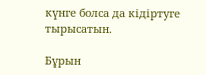күнге болса да кідіртуге тырысатын.

Бұрын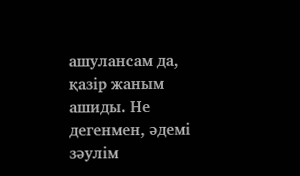ашулансам да, қазір жаным ашиды. Не дегенмен, әдемі зәулім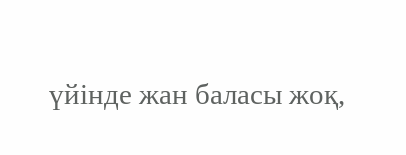үйінде жан баласы жоқ,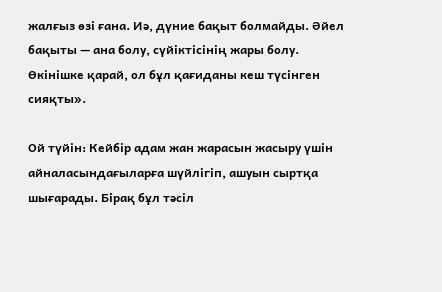жалғыз өзі ғана. Иә, дүние бақыт болмайды. Әйел бақыты — ана болу, сүйіктісінің жары болу. Өкінішке қарай, ол бұл қағиданы кеш түсінген сияқты».

Ой түйін: Кейбір адам жан жарасын жасыру үшін айналасындағыларға шүйлігіп, ашуын сыртқа шығарады. Бірақ бұл тәсіл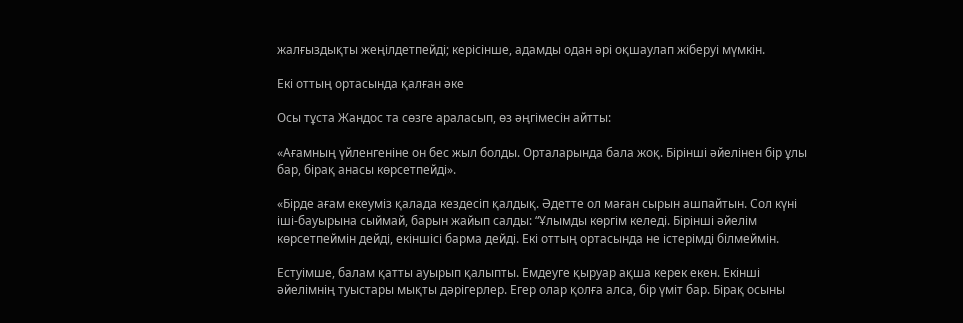жалғыздықты жеңілдетпейді; керісінше, адамды одан әрі оқшаулап жіберуі мүмкін.

Екі оттың ортасында қалған әке

Осы тұста Жандос та сөзге араласып, өз әңгімесін айтты:

«Ағамның үйленгеніне он бес жыл болды. Орталарында бала жоқ. Бірінші әйелінен бір ұлы бар, бірақ анасы көрсетпейді».

«Бірде ағам екеуміз қалада кездесіп қалдық. Әдетте ол маған сырын ашпайтын. Сол күні іші-бауырына сыймай, барын жайып салды: “Ұлымды көргім келеді. Бірінші әйелім көрсетпеймін дейді, екіншісі барма дейді. Екі оттың ортасында не істерімді білмеймін.

Естуімше, балам қатты ауырып қалыпты. Емдеуге қыруар ақша керек екен. Екінші әйелімнің туыстары мықты дәрігерлер. Егер олар қолға алса, бір үміт бар. Бірақ осыны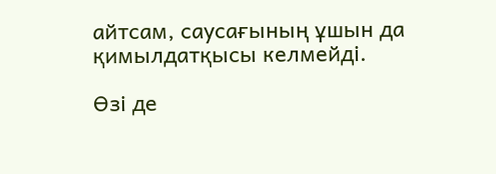айтсам, саусағының ұшын да қимылдатқысы келмейді.

Өзі де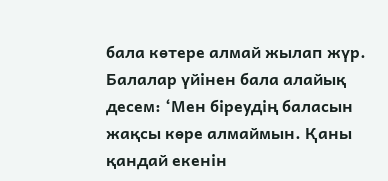бала көтере алмай жылап жүр. Балалар үйінен бала алайық десем: ‘Мен біреудің баласын жақсы көре алмаймын. Қаны қандай екенін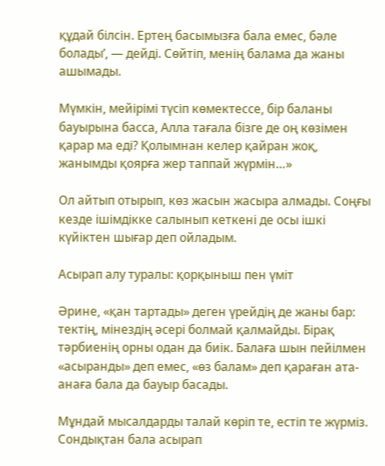құдай білсін. Ертең басымызға бала емес, бәле болады’, — дейді. Сөйтіп, менің балама да жаны ашымады.

Мүмкін, мейірімі түсіп көмектессе, бір баланы бауырына басса, Алла тағала бізге де оң көзімен қарар ма еді? Қолымнан келер қайран жоқ, жанымды қоярға жер таппай жүрмін…»

Ол айтып отырып, көз жасын жасыра алмады. Соңғы кезде ішімдікке салынып кеткені де осы ішкі күйіктен шығар деп ойладым.

Асырап алу туралы: қорқыныш пен үміт

Әрине, «қан тартады» деген үрейдің де жаны бар: тектің, мінездің әсері болмай қалмайды. Бірақ тәрбиенің орны одан да биік. Балаға шын пейілмен «асыранды» деп емес, «өз балам» деп қараған ата-анаға бала да бауыр басады.

Мұндай мысалдарды талай көріп те, естіп те жүрміз. Сондықтан бала асырап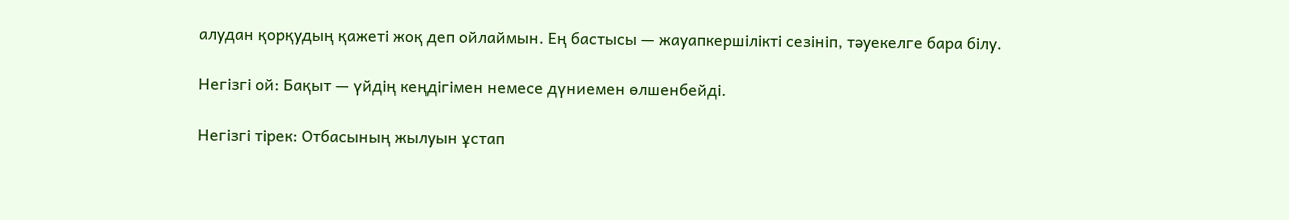алудан қорқудың қажеті жоқ деп ойлаймын. Ең бастысы — жауапкершілікті сезініп, тәуекелге бара білу.

Негізгі ой: Бақыт — үйдің кеңдігімен немесе дүниемен өлшенбейді.

Негізгі тірек: Отбасының жылуын ұстап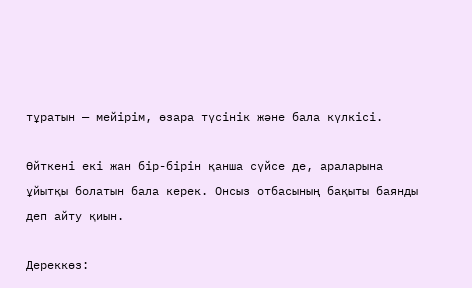тұратын — мейірім, өзара түсінік және бала күлкісі.

Өйткені екі жан бір-бірін қанша сүйсе де, араларына ұйытқы болатын бала керек. Онсыз отбасының бақыты баянды деп айту қиын.

Дереккөз: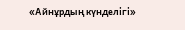«Айнұрдың күнделігі»